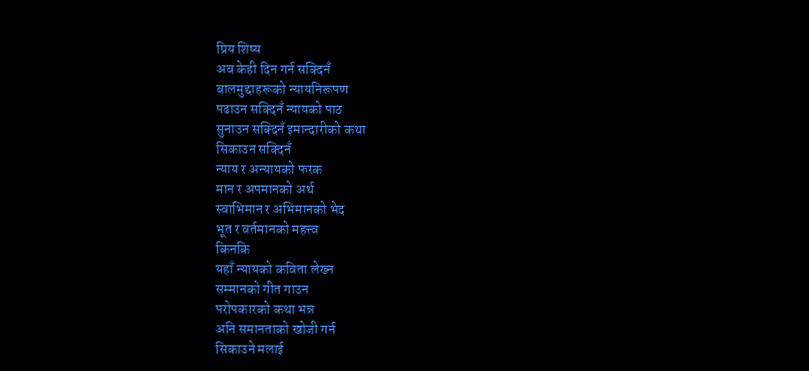प्रिय शिष्य
अब केही दिन गर्न सक्दिनँ
बालमुद्दाहरूको न्यायनिरूपण
पढाउन सक्दिनँ न्यायको पाठ
सुनाउन सक्दिनँ इमान्दारीको कथा
सिकाउन सक्दिनँ
न्याय र अन्यायको फरक
मान र अपमानको अर्थ
स्वाभिमान र अभिमानको भेद
भूत र वर्तमानको महत्त्व
किनकि
यहाँ न्यायको कविता लेख्न
सम्मानको गीत गाउन
परोपकारको कथा भन्न
अनि समानताको खोजी गर्न
सिकाउने मलाई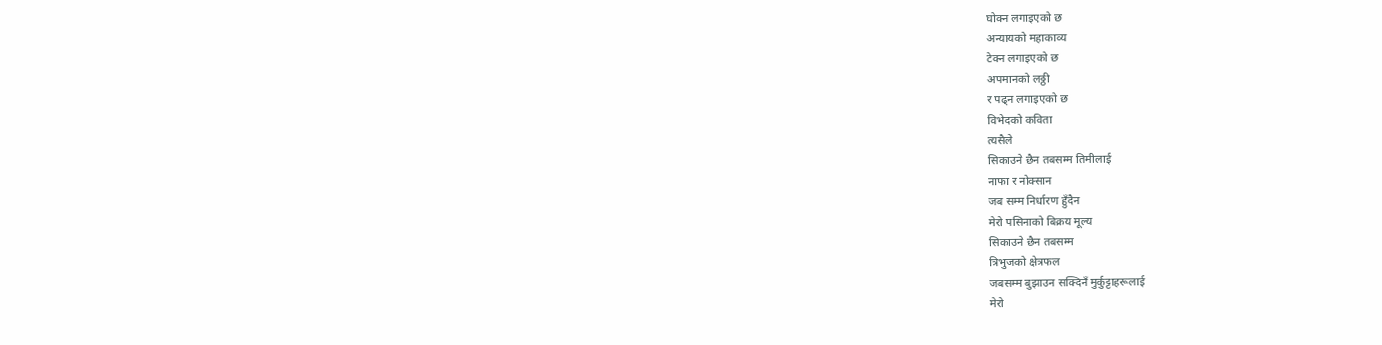घोक्न लगाइएको छ
अन्यायको महाकाव्य
टेक्न लगाइएको छ
अपमानको लठ्ठी
र पढ्न लगाइएको छ
विभेदको कविता
त्यसैले
सिकाउने छैन तबसम्म तिमीलाई
नाफा र नोक्सान
जब सम्म निर्धारण हुँदैन
मेरो पसिनाको बिक्रय मूल्य
सिकाउने छैन तबसम्म
त्रिभुजको क्षेत्रफल
जबसम्म बुझाउन सक्दिनँ मुर्कुट्टाहरूलाई
मेरो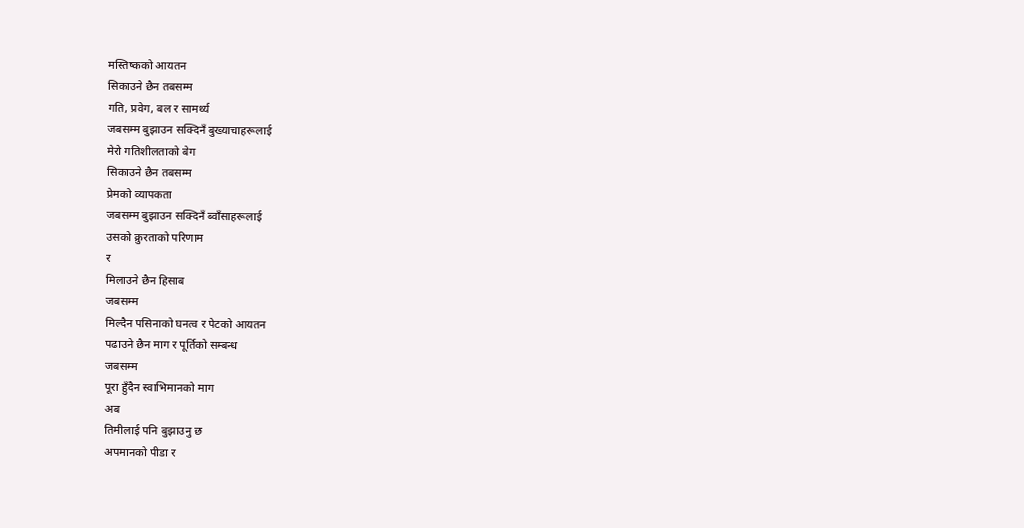मस्तिष्कको आयतन
सिकाउने छैन तबसम्म
गति, प्रवेग, बल र सामर्थ्य
जबसम्म बुझाउन सक्दिनँ बुख्याचाहरूलाई
मेरो गतिशीलताको बेग
सिकाउने छैन तबसम्म
प्रेमको व्यापकता
जबसम्म बुझाउन सक्दिनँ ब्वाँसाहरूलाई
उसको क्रुरताको परिणाम
र
मिलाउने छैन हिसाब
जबसम्म
मिल्दैन पसिनाको घनत्व र पेटको आयतन
पढाउने छैन माग र पूर्तिको सम्बन्ध
जबसम्म
पूरा हुँदैन स्वाभिमानको माग
अब
तिमीलाई पनि बुझाउनु छ
अपमानको पीडा र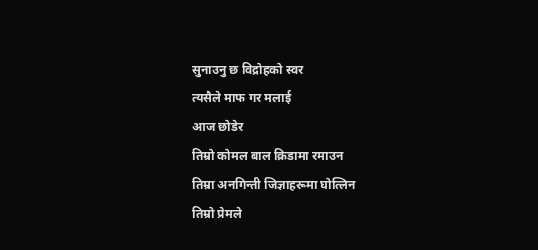सुनाउनु छ विद्रोहको स्वर
त्यसैले माफ गर मलाई
आज छोडेर
तिम्रो कोमल बाल क्रिडामा रमाउन
तिम्रा अनगिन्ती जिज्ञाहरूमा घोत्लिन
तिम्रो प्रेमले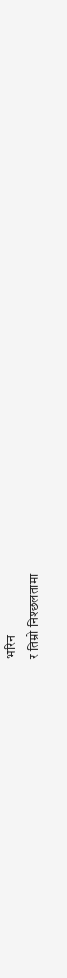भरिन
र तिम्रो निश्छलतामा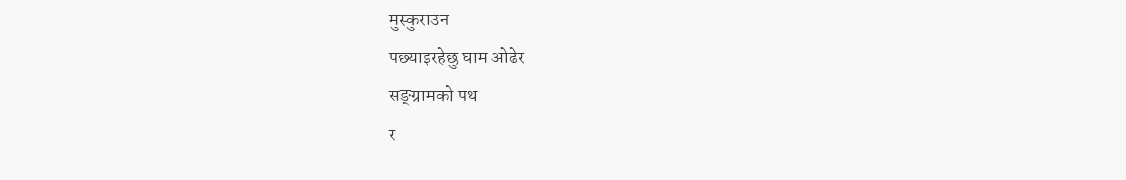मुस्कुराउन
पछ्याइरहेछु घाम ओढेर
सङ्ग्रामको पथ
र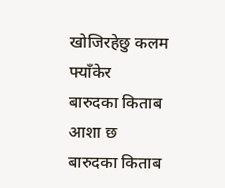खोजिरहेछु कलम फ्याँकेर
बारुदका किताब
आशा छ
बारुदका किताब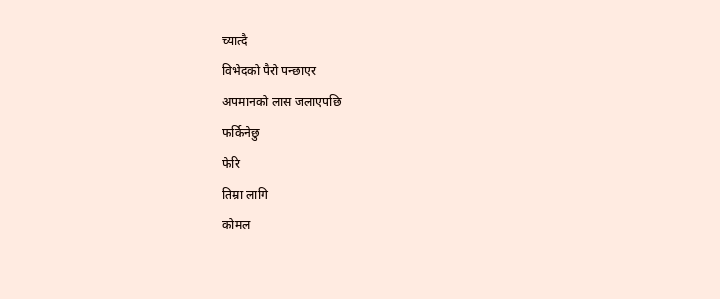च्यात्दै
विभेदको पैरो पन्छाएर
अपमानको लास जलाएपछि
फर्किनेछु
फेरि
तिम्रा लागि
कोमल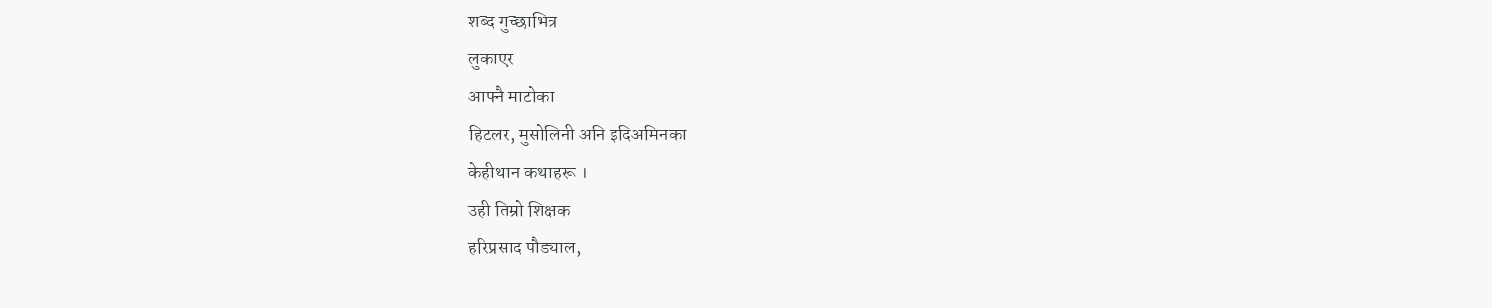शब्द गुच्छाभित्र
लुकाएर
आफ्नै माटोका
हिटलर, मुसोलिनी अनि इदिअमिनका
केहीथान कथाहरू ।
उही तिम्रो शिक्षक
हरिप्रसाद पौड्याल,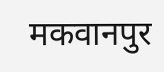मकवानपुर